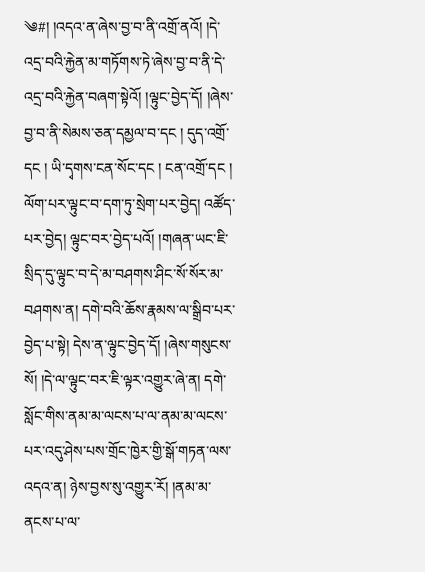༄#། །འདའ་ན་ཞེས་བྱ་བ་ནི་འགྲོ་ནའོ། །དེ་འདྲ་བའི་རྐྱེན་མ་གཏོགས་ཏེ་ཞེས་བྱ་བ་ནི་དེ་འདྲ་བའི་རྐྱེན་བཞག་སྟེའོ། །ལྟུང་བྱེད་དོ། །ཞེས་བྱ་བ་ནི་སེམས་ཅན་དམྱལ་བ་དང ། དུད་འགྲོ་དང ། ཡི་དྭགས་ངན་སོང་དང ། ངན་འགྲོ་དང ། ལོག་པར་ལྟུང་བ་དག་ཏུ་སྲེག་པར་བྱེད། འཚོད་པར་བྱེད། ལྟུང་བར་བྱེད་པའོ། །གཞན་ཡང་ཇི་སྲིད་དུ་ལྟུང་བ་དེ་མ་བཤགས་ཤིང་སོ་སོར་མ་བཤགས་ན། དགེ་བའི་ཆོས་རྣམས་ལ་སྒྲིབ་པར་བྱེད་པ་སྟེ། དེས་ན་ལྟུང་བྱེད་དོ། །ཞེས་གསུངས་སོ། །དེ་ལ་ལྟུང་བར་ཇི་ལྟར་འགྱུར་ཞེ་ན། དགེ་སློང་གིས་ནམ་མ་ལངས་པ་ལ་ནམ་མ་ལངས་པར་འདུ་ཤེས་པས་གྲོང་ཁྱེར་གྱི་སྒོ་གཏན་ལས་འདའ་ན། ཉེས་བྱས་སུ་འགྱུར་རོ། །ནམ་མ་ནངས་པ་ལ་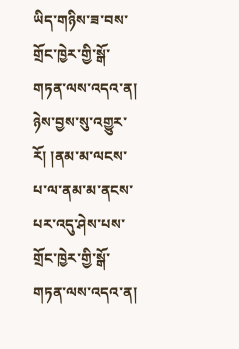ཡིད་གཉིས་ཟ་བས་གྲོང་ཁྱེར་གྱི་སྒོ་གཏན་ལས་འདའ་ན། ཉེས་བྱས་སུ་འགྱུར་རོ། །ནམ་མ་ལངས་པ་ལ་ནམ་མ་ནངས་པར་འདུ་ཤེས་པས་གྲོང་ཁྱེར་གྱི་སྒོ་གཏན་ལས་འདའ་ན།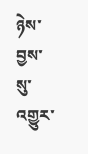ཉེས་བྱས་སུ་འགྱུར་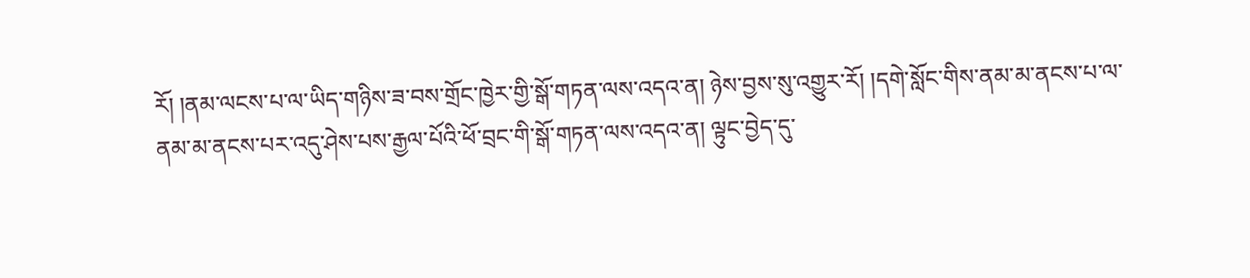རོ། །ནམ་ལངས་པ་ལ་ཡིད་གཉིས་ཟ་བས་གྲོང་ཁྱེར་གྱི་སྒོ་གཏན་ལས་འདའ་ན། ཉེས་བྱས་སུ་འགྱུར་རོ། །དགེ་སློང་གིས་ནམ་མ་ནངས་པ་ལ་ནམ་མ་ནངས་པར་འདུ་ཤེས་པས་རྒྱལ་པོའི་ཕོ་བྲང་གི་སྒོ་གཏན་ལས་འདའ་ན། ལྟུང་བྱེད་དུ་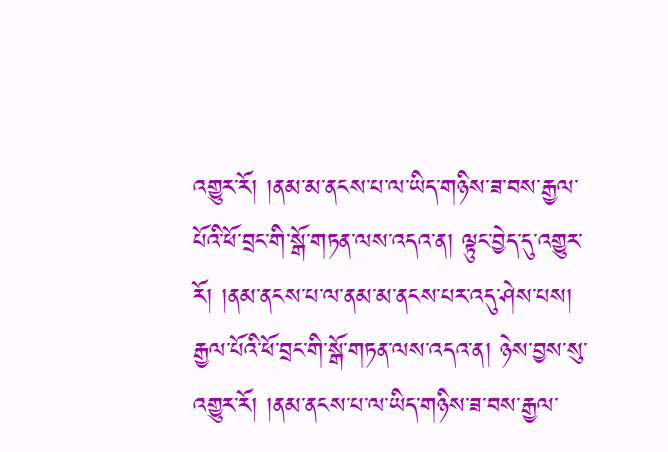འགྱུར་རོ། །ནམ་མ་ནངས་པ་ལ་ཡིད་གཉིས་ཟ་བས་རྒྱལ་པོའི་ཕོ་བྲང་གི་སྒོ་གཏན་ལས་འདའ་ན། ལྟུང་བྱེད་དུ་འགྱུར་རོ། །ནམ་ནངས་པ་ལ་ནམ་མ་ནངས་པར་འདུ་ཤེས་པས།
རྒྱལ་པོའི་ཕོ་བྲང་གི་སྒོ་གཏན་ལས་འདའ་ན། ཉེས་བྱས་སུ་འགྱུར་རོ། །ནམ་ནངས་པ་ལ་ཡིད་གཉིས་ཟ་བས་རྒྱལ་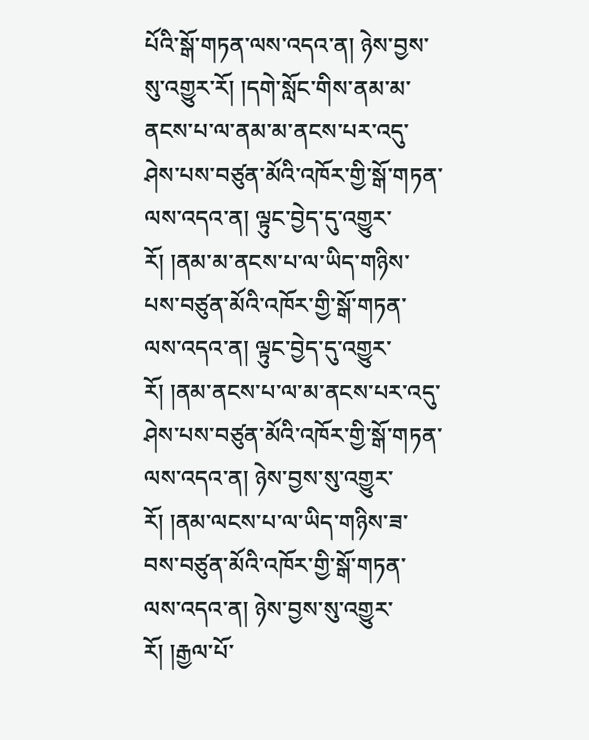པོའི་སྒོ་གཏན་ལས་འདའ་ན། ཉེས་བྱས་སུ་འགྱུར་རོ། །དགེ་སློང་གིས་ནམ་མ་ནངས་པ་ལ་ནམ་མ་ནངས་པར་འདུ་ཤེས་པས་བཙུན་མོའི་འཁོར་གྱི་སྒོ་གཏན་ལས་འདའ་ན། ལྟུང་བྱེད་དུ་འགྱུར་རོ། །ནམ་མ་ནངས་པ་ལ་ཡིད་གཉིས་པས་བཙུན་མོའི་འཁོར་གྱི་སྒོ་གཏན་ལས་འདའ་ན། ལྟུང་བྱེད་དུ་འགྱུར་རོ། །ནམ་ནངས་པ་ལ་མ་ནངས་པར་འདུ་ཤེས་པས་བཙུན་མོའི་འཁོར་གྱི་སྒོ་གཏན་ལས་འདའ་ན། ཉེས་བྱས་སུ་འགྱུར་རོ། །ནམ་ལངས་པ་ལ་ཡིད་གཉིས་ཟ་བས་བཙུན་མོའི་འཁོར་གྱི་སྒོ་གཏན་ལས་འདའ་ན། ཉེས་བྱས་སུ་འགྱུར་རོ། །རྒྱལ་པོ་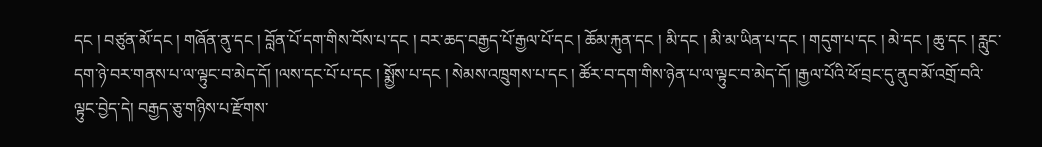དང ། བཙུན་མོ་དང ། གཞོན་ནུ་དང ། བློན་པོ་དག་གིས་བོས་པ་དང ། བར་ཆད་བརྒྱད་པོ་རྒྱལ་པོ་དང ། ཆོམ་རྐུན་དང ། མི་དང ། མི་མ་ཡིན་པ་དང ། གདུག་པ་དང ། མེ་དང ། ཆུ་དང ། རླུང་དག་ཉེ་བར་གནས་པ་ལ་ལྟུང་བ་མེད་དོ། །ལས་དང་པོ་པ་དང ། སྨྱོས་པ་དང ། སེམས་འཁྲུགས་པ་དང ། ཚོར་བ་དག་གིས་ཉེན་པ་ལ་ལྟུང་བ་མེད་དོ། །རྒྱལ་པོའི་ཕོ་བྲང་དུ་ནུབ་མོ་འགྲོ་བའི་ལྟུང་བྱེད་དེ། བརྒྱད་ཅུ་གཉིས་པ་རྫོགས་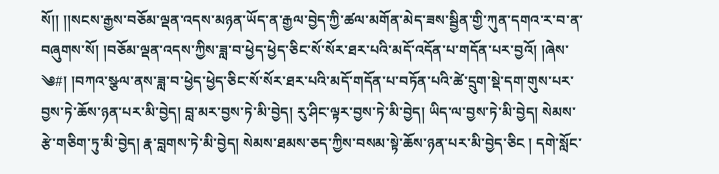སོ།། །།སངས་རྒྱས་བཅོམ་ལྡན་འདས་མཉན་ཡོད་ན་རྒྱལ་བྱེད་ཀྱི་ཚལ་མགོན་མེད་ཟས་སྦྱིན་གྱི་ཀུན་དགའ་ར་བ་ན་བཞུགས་སོ། །བཅོམ་ལྡན་འདས་ཀྱིས་ཟླ་བ་ཕྱེད་ཕྱེད་ཅིང་སོ་སོར་ཐར་པའི་མདོ་འདོན་པ་གདོན་པར་བྱའོ། །ཞེས་
༄#། །བཀའ་སྩལ་ནས་ཟླ་བ་ཕྱེད་ཕྱེད་ཅིང་སོ་སོར་ཐར་པའི་མདོ་གདོན་པ་བཏོན་པའི་ཚེ་དྲུག་སྡེ་དག་གུས་པར་བྱས་ཏེ་ཆོས་ཉན་པར་མི་བྱེད། བླ་མར་བྱས་ཏེ་མི་བྱེད། རུ་ཤིང་ལྟར་བྱས་ཏེ་མི་བྱེད། ཡིད་ལ་བྱས་ཏེ་མི་བྱེད། སེམས་རྩེ་གཅིག་ཏུ་མི་བྱེད། རྣ་བླགས་ཏེ་མི་བྱེད། སེམས་ཐམས་ཅད་ཀྱིས་བསམ་སྟེ་ཆོས་ཉན་པར་མི་བྱེད་ཅིང ། དགེ་སློང་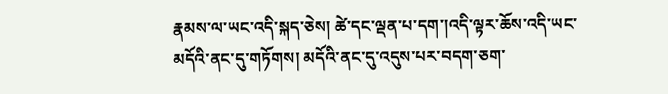རྣམས་ལ་ཡང་འདི་སྐད་ཅེས། ཚེ་དང་ལྡན་པ་དག་།འདི་ལྟར་ཆོས་འདི་ཡང་མདོའི་ནང་དུ་གཏོགས། མདོའི་ནང་དུ་འདུས་པར་བདག་ཅག་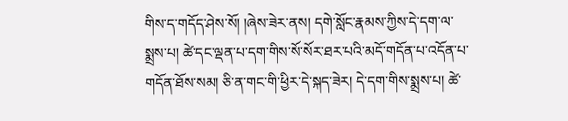གིས་ད་གདོད་ཤེས་སོ། །ཞེས་ཟེར་ནས། དགེ་སློང་རྣམས་ཀྱིས་དེ་དག་ལ་སྨྲས་པ། ཚེ་དང་ལྡན་པ་དག་གིས་སོ་སོར་ཐར་པའི་མདོ་གདོན་པ་འདོན་པ་གདོན་ཐོས་སམ། ཅི་ན་གང་གི་ཕྱིར་དེ་སྐད་ཟེར། དེ་དག་གིས་སྨྲས་པ། ཚེ་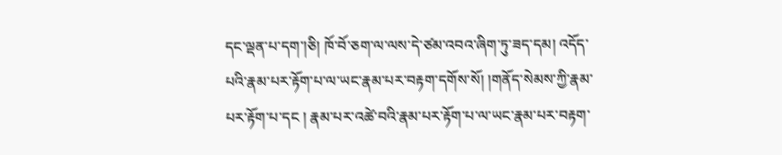དང་ལྡན་པ་དག་།ཅི། ཁོ་བོ་ཅག་ལ་ལས་དེ་ཙམ་འབའ་ཞིག་ཏུ་ཟད་དམ། འདོད་པའི་རྣམ་པར་རྟོག་པ་ལ་ཡང་རྣམ་པར་བརྟག་དགོས་སོ། །གནོད་སེམས་ཀྱི་རྣམ་པར་རྟོག་པ་དང ། རྣམ་པར་འཚེ་བའི་རྣམ་པར་རྟོག་པ་ལ་ཡང་རྣམ་པར་བརྟག་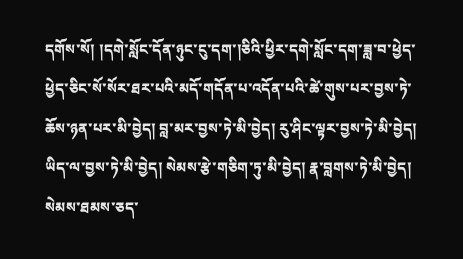དགོས་སོ། །དགེ་སློང་དོན་ཉུང་ངུ་དག་།ཅིའི་ཕྱིར་དགེ་སློང་དག་ཟླ་བ་ཕྱེད་ཕྱེད་ཅིང་སོ་སོར་ཐར་པའི་མདོ་གདོན་པ་འདོན་པའི་ཚེ་གུས་པར་བྱས་ཏེ་ཆོས་ཉན་པར་མི་བྱེད། བླ་མར་བྱས་ཏེ་མི་བྱེད། རུ་ཤིང་ལྟར་བྱས་ཏེ་མི་བྱེད། ཡིད་ལ་བྱས་ཏེ་མི་བྱེད། སེམས་རྩེ་གཅིག་ཏུ་མི་བྱེད། རྣ་བླགས་ཏེ་མི་བྱེད། སེམས་ཐམས་ཅད་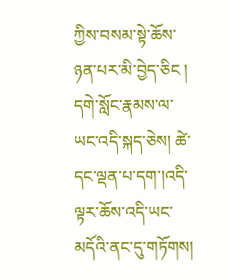ཀྱིས་བསམ་སྟེ་ཆོས་ཉན་པར་མི་བྱེད་ཅིང ། དགེ་སློང་རྣམས་ལ་ཡང་འདི་སྐད་ཅེས། ཚེ་དང་ལྡན་པ་དག་།འདི་ལྟར་ཆོས་འདི་ཡང་མདོའི་ནང་དུ་གཏོགས།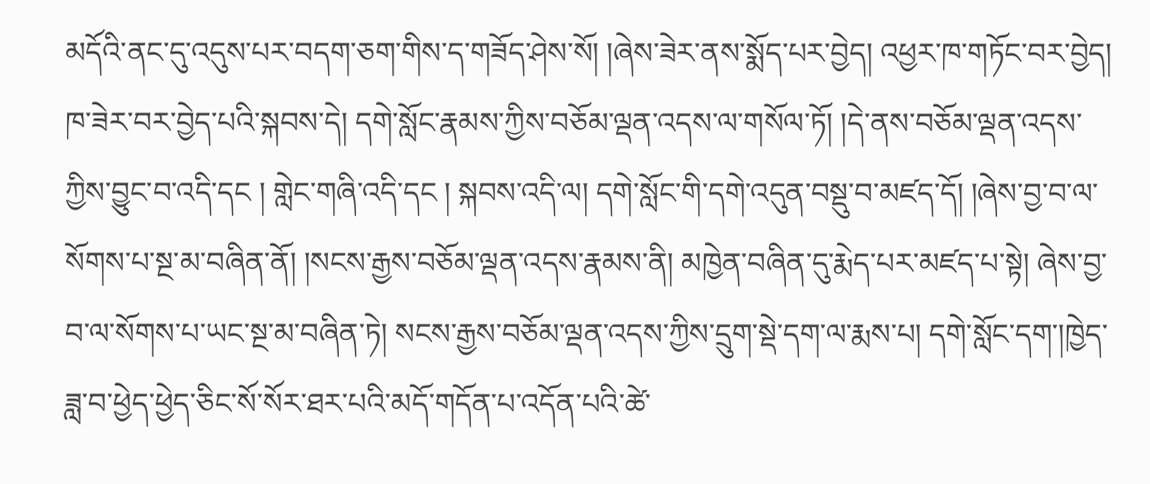མདོའི་ནང་དུ་འདུས་པར་བདག་ཅག་གིས་ད་གཟོད་ཤེས་སོ། །ཞེས་ཟེར་ནས་སྨོད་པར་བྱེད། འཕྱར་ཁ་གཏོང་བར་བྱེད། ཁ་ཟེར་བར་བྱེད་པའི་སྐབས་དེ། དགེ་སློང་རྣམས་ཀྱིས་བཅོམ་ལྡན་འདས་ལ་གསོལ་ཏོ། །དེ་ནས་བཅོམ་ལྡན་འདས་ཀྱིས་བྱུང་བ་འདི་དང ། གླེང་གཞི་འདི་དང ། སྐབས་འདི་ལ། དགེ་སློང་གི་དགེ་འདུན་བསྡུ་བ་མཛད་དོ། །ཞེས་བྱ་བ་ལ་སོགས་པ་སྔ་མ་བཞིན་ནོ། །སངས་རྒྱས་བཅོམ་ལྡན་འདས་རྣམས་ནི། མཁྱེན་བཞིན་དུ་རྨེད་པར་མཛད་པ་སྟེ། ཞེས་བྱ་བ་ལ་སོགས་པ་ཡང་སྔ་མ་བཞིན་ཏེ། སངས་རྒྱས་བཅོམ་ལྡན་འདས་ཀྱིས་དྲུག་སྡེ་དག་ལ་རྨས་པ། དགེ་སློང་དག་།ཁྱེད་ཟླ་བ་ཕྱེད་ཕྱེད་ཅིང་སོ་སོར་ཐར་པའི་མདོ་གདོན་པ་འདོན་པའི་ཚེ་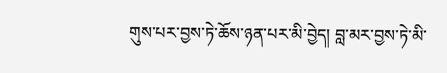གུས་པར་བྱས་ཏེ་ཆོས་ཉན་པར་མི་བྱེད། བླ་མར་བྱས་ཏེ་མི་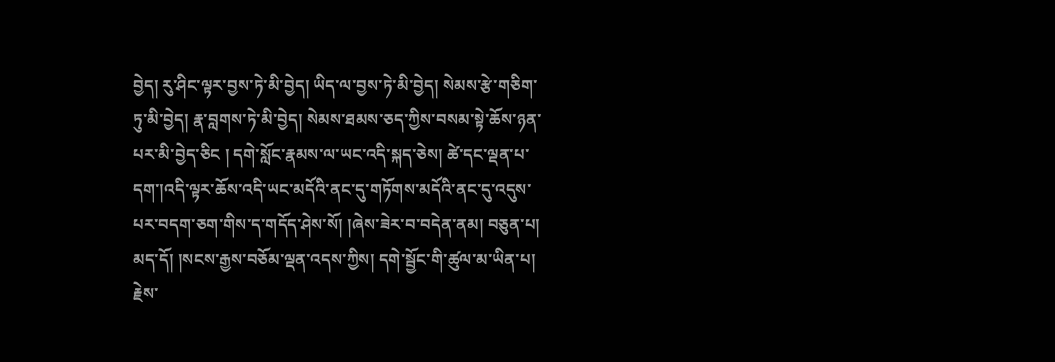བྱེད། རུ་ཤིང་ལྟར་བྱས་ཏེ་མི་བྱེད། ཡིད་ལ་བྱས་ཏེ་མི་བྱེད། སེམས་རྩེ་གཅིག་ཏུ་མི་བྱེད། རྣ་བླགས་ཏེ་མི་བྱེད། སེམས་ཐམས་ཅད་ཀྱིས་བསམ་སྟེ་ཆོས་ཉན་པར་མི་བྱེད་ཅིང ། དགེ་སློང་རྣམས་ལ་ཡང་འདི་སྐད་ཅེས། ཚེ་དང་ལྡན་པ་དག་།འདི་ལྟར་ཆོས་འདི་ཡང་མདོའི་ནང་དུ་གཏོགས་མདོའི་ནང་དུ་འདུས་པར་བདག་ཅག་གིས་ད་གདོད་ཤེས་སོ། །ཞེས་ཟེར་བ་བདེན་ནམ། བཅུན་པ། མད་དོ། །སངས་རྒྱས་བཅོམ་ལྡན་འདས་ཀྱིས། དགེ་སྦྱོང་གི་ཚུལ་མ་ཡིན་པ། རྗེས་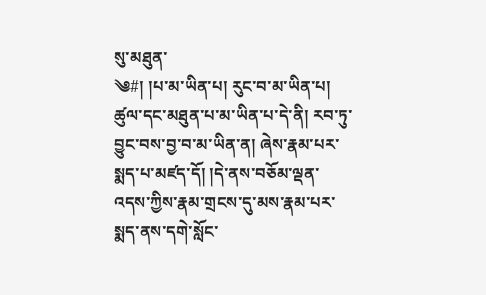སུ་མཐུན་
༄#། །པ་མ་ཡིན་པ། རུང་བ་མ་ཡིན་པ། ཚུལ་དང་མཐུན་པ་མ་ཡིན་པ་དེ་ནི། རབ་ཏུ་བྱུང་བས་བྱ་བ་མ་ཡིན་ན། ཞེས་རྣམ་པར་སྨད་པ་མཛད་དོ། །དེ་ནས་བཅོམ་ལྡན་འདས་ཀྱིས་རྣམ་གྲངས་དུ་མས་རྣམ་པར་སྨད་ནས་དགེ་སློང་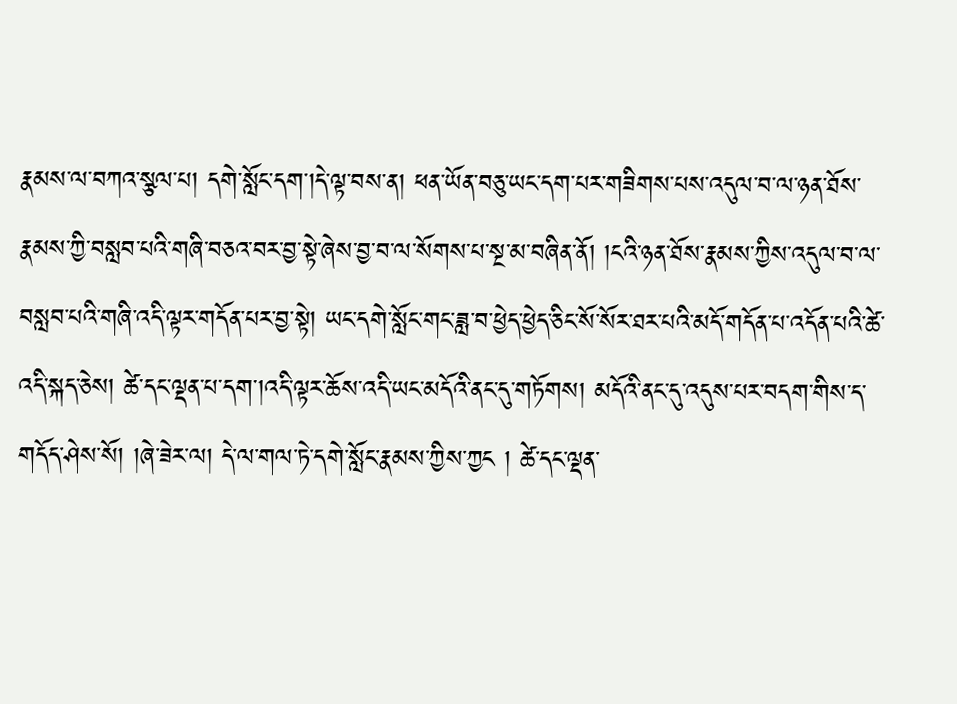རྣམས་ལ་བཀའ་སྩལ་པ། དགེ་སློང་དག་།དེ་ལྟ་བས་ན། ཕན་ཡོན་བཅུ་ཡང་དག་པར་གཟིགས་པས་འདུལ་བ་ལ་ཉན་ཐོས་རྣམས་ཀྱི་བསླབ་པའི་གཞི་བཅའ་བར་བྱ་སྟེ་ཞེས་བྱ་བ་ལ་སོགས་པ་སྔ་མ་བཞིན་ནོ། །ངའི་ཉན་ཐོས་རྣམས་ཀྱིས་འདུལ་བ་ལ་བསླབ་པའི་གཞི་འདི་ལྟར་གདོན་པར་བྱ་སྟེ། ཡང་དགེ་སློང་གང་ཟླ་བ་ཕྱེད་ཕྱེད་ཅིང་སོ་སོར་ཐར་པའི་མདོ་གདོན་པ་འདོན་པའི་ཚེ་འདི་སྐད་ཅེས། ཚེ་དང་ལྡན་པ་དག་།འདི་ལྟར་ཆོས་འདི་ཡང་མདོའི་ནང་དུ་གཏོགས། མདོའི་ནང་དུ་འདུས་པར་བདག་གིས་ད་གདོད་ཤེས་སོ། །ཞེ་ཟེར་ལ། དེ་ལ་གལ་ཏེ་དགེ་སློང་རྣམས་ཀྱིས་ཀྱང ། ཚེ་དང་ལྡན་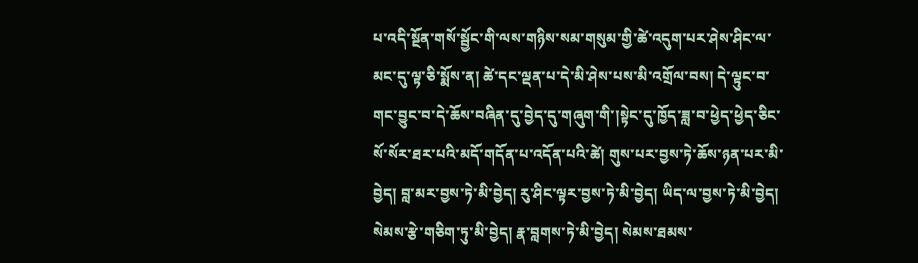པ་འདི་སྔོན་གསོ་སྦྱོང་གི་ལས་གཉིས་སམ་གསུམ་གྱི་ཚེ་འདུག་པར་ཤེས་ཤིང་ལ་མང་དུ་ལྟ་ཅི་སྨོས་ན། ཚེ་དང་ལྡན་པ་དེ་མི་ཤེས་པས་མི་འགྲོལ་བས། དེ་ལྟུང་བ་གང་བྱུང་བ་དེ་ཆོས་བཞིན་དུ་བྱེད་དུ་གཞུག་གི་།སྟེང་དུ་ཁྱོད་ཟླ་བ་ཕྱེད་ཕྱེད་ཅིང་སོ་སོར་ཐར་པའི་མདོ་གདོན་པ་འདོན་པའི་ཚེ། གུས་པར་བྱས་ཏེ་ཆོས་ཉན་པར་མི་བྱེད། བླ་མར་བྱས་ཏེ་མི་བྱེད། རུ་ཤིང་ལྟར་བྱས་ཏེ་མི་བྱེད། ཡིད་ལ་བྱས་ཏེ་མི་བྱེད། སེམས་རྩེ་གཅིག་ཏུ་མི་བྱེད། རྣ་བླགས་ཏེ་མི་བྱེད། སེམས་ཐམས་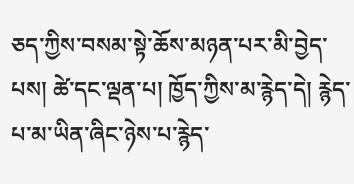ཅད་ཀྱིས་བསམ་སྟེ་ཆོས་མཉན་པར་མི་བྱེད་པས། ཚེ་དང་ལྡན་པ། ཁྱོད་ཀྱིས་མ་རྙེད་དེ། རྙེད་པ་མ་ཡིན་ཞིང་ཉེས་པ་རྙེད་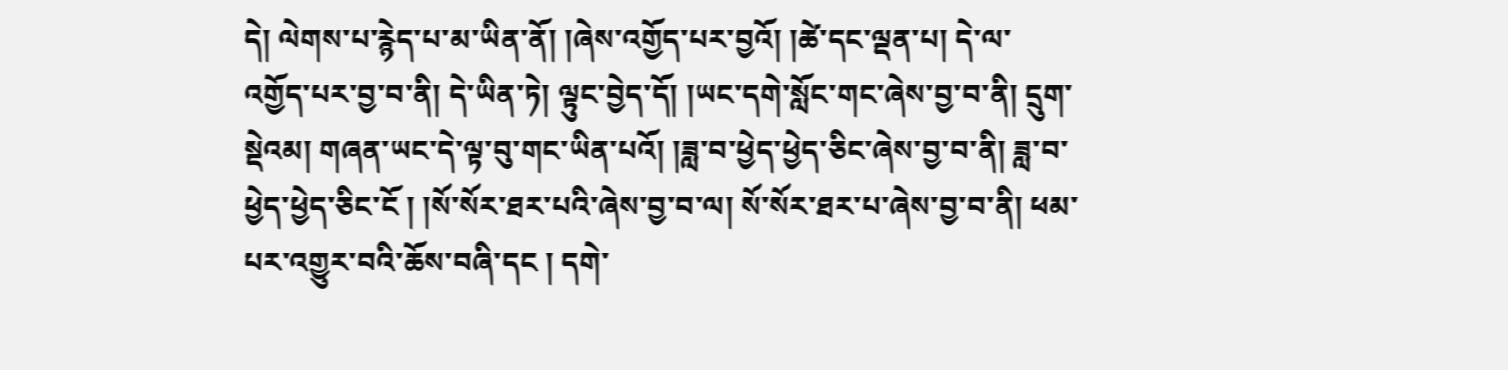དེ། ལེགས་པ་རྙེད་པ་མ་ཡིན་ནོ། །ཞེས་འགྱོད་པར་བྱའོ། །ཚེ་དང་ལྡན་པ། དེ་ལ་འགྱོད་པར་བྱ་བ་ནི། དེ་ཡིན་ཏེ། ལྟུང་བྱེད་དོ། །ཡང་དགེ་སློང་གང་ཞེས་བྱ་བ་ནི། དྲུག་སྡེའམ། གཞན་ཡང་དེ་ལྟ་བུ་གང་ཡིན་པའོ། །ཟླ་བ་ཕྱེད་ཕྱེད་ཅིང་ཞེས་བྱ་བ་ནི། ཟླ་བ་ཕྱེད་ཕྱེད་ཅིང་ངོ ། །སོ་སོར་ཐར་པའི་ཞེས་བྱ་བ་ལ། སོ་སོར་ཐར་པ་ཞེས་བྱ་བ་ནི། ཕམ་པར་འགྱུར་བའི་ཆོས་བཞི་དང ། དགེ་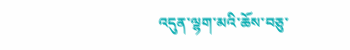འདུན་ལྷག་མའི་ཆོས་བཅུ་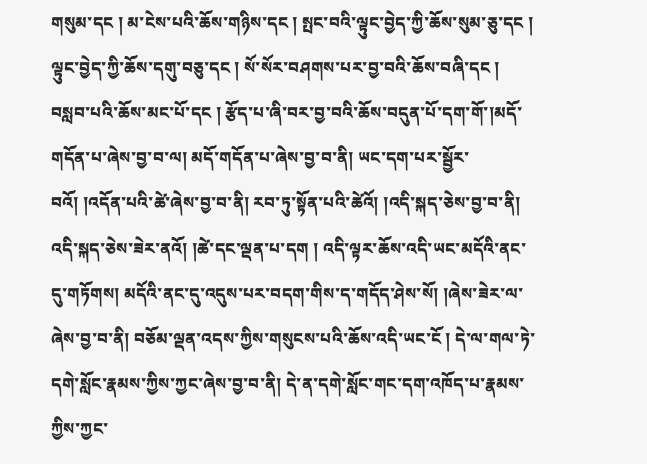གསུམ་དང ། མ་ངེས་པའི་ཆོས་གཉིས་དང ། སྤང་བའི་ལྟུང་བྱེད་ཀྱི་ཆོས་སུམ་ཅུ་དང ། ལྟུང་བྱེད་ཀྱི་ཆོས་དགུ་བཅུ་དང ། སོ་སོར་བཤགས་པར་བྱ་བའི་ཆོས་བཞི་དང ། བསླབ་པའི་ཆོས་མང་པོ་དང ། རྩོད་པ་ཞི་བར་བྱ་བའི་ཆོས་བདུན་པོ་དག་གོ་།མདོ་གདོན་པ་ཞེས་བྱ་བ་ལ། མདོ་གདོན་པ་ཞེས་བྱ་བ་ནི། ཡང་དག་པར་སྦྱོར་བའོ། །འདོན་པའི་ཚེ་ཞེས་བྱ་བ་ནི། རབ་ཏུ་སྟོན་པའི་ཚེའོ། །འདི་སྐད་ཅེས་བྱ་བ་ནི། འདི་སྐད་ཅེས་ཟེར་ནའོ། །ཚེ་དང་ལྡན་པ་དག ། འདི་ལྟར་ཆོས་འདི་ཡང་མདོའི་ནང་དུ་གཏོགས། མདོའི་ནང་དུ་འདུས་པར་བདག་གིས་ད་གདོད་ཤེས་སོ། །ཞེས་ཟེར་ལ་ཞེས་བྱ་བ་ནི། བཅོམ་ལྡན་འདས་ཀྱིས་གསུངས་པའི་ཆོས་འདི་ཡང་ངོ ། དེ་ལ་གལ་ཏེ་དགེ་སློང་རྣམས་ཀྱིས་ཀྱང་ཞེས་བྱ་བ་ནི། དེ་ན་དགེ་སློང་གང་དག་འཁོད་པ་རྣམས་ཀྱིས་ཀྱང་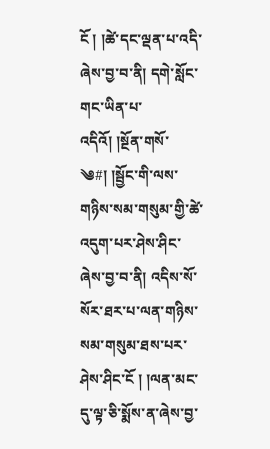ངོ ། །ཚེ་དང་ལྡན་པ་འདི་ཞེས་བྱ་བ་ནི། དགེ་སློང་གང་ཡིན་པ་འདིའོ། །སྔོན་གསོ་
༄#། །སྦྱོང་གི་ལས་གཉིས་སམ་གསུམ་གྱི་ཚེ་འདུག་པར་ཤེས་ཤིང་ཞེས་བྱ་བ་ནི། འདིས་སོ་སོར་ཐར་པ་ལན་གཉིས་སམ་གསུམ་ཐས་པར་ཤེས་ཤིང་ངོ ། །ལན་མང་དུ་ལྟ་ཅི་སྨོས་ན་ཞེས་བྱ་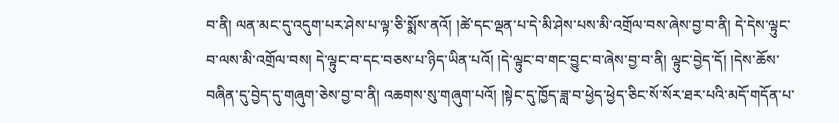བ་ནི། ལན་མང་དུ་འདུག་པར་ཤེས་པ་ལྟ་ཅི་སྨོས་ནའོ། །ཚེ་དང་ལྡན་པ་དེ་མི་ཤེས་པས་མི་འགྲོལ་བས་ཞེས་བྱ་བ་ནི། དེ་དེས་ལྟུང་བ་ལས་མི་འགྲོལ་བས། དེ་ལྟུང་བ་དང་བཅས་པ་ཉིད་ཡིན་པའོ། །དེ་ལྟུང་བ་གང་བྱུང་བ་ཞེས་བྱ་བ་ནི། ལྟུང་བྱེད་དོ། །དེས་ཆོས་བཞིན་དུ་བྱེད་དུ་གཞུག་ཅེས་བྱ་བ་ནི། འཆགས་སུ་གཞུག་པའོ། །སྟེང་དུ་ཁྱོད་ཟླ་བ་ཕྱེད་ཕྱེད་ཅིང་སོ་སོར་ཐར་པའི་མདོ་གདོན་པ་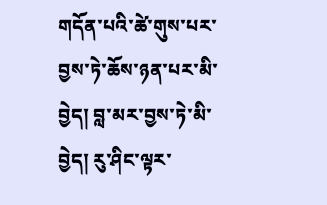གདོན་པའི་ཚེ་གུས་པར་བྱས་ཏེ་ཆོས་ཉན་པར་མི་བྱེད། བླ་མར་བྱས་ཏེ་མི་བྱེད། རུ་ཤིང་ལྟར་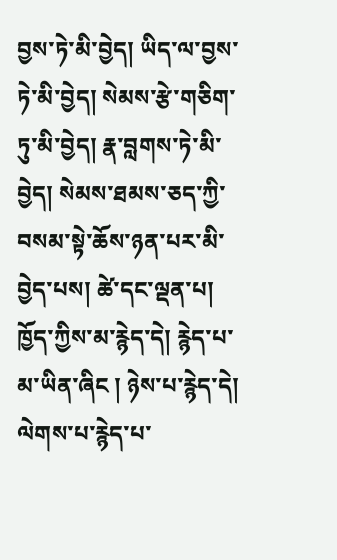བྱས་ཏེ་མི་བྱེད། ཡིད་ལ་བྱས་ཏེ་མི་བྱེད། སེམས་རྩེ་གཅིག་ཏུ་མི་བྱེད། རྣ་བླགས་ཏེ་མི་བྱེད། སེམས་ཐམས་ཅད་ཀྱི་བསམ་སྟེ་ཆོས་ཉན་པར་མི་བྱེད་པས། ཚེ་དང་ལྡན་པ། ཁྱོད་ཀྱིས་མ་རྙེད་དེ། རྙེད་པ་མ་ཡིན་ཞིང ། ཉེས་པ་རྙེད་དེ། ལེགས་པ་རྙེད་པ་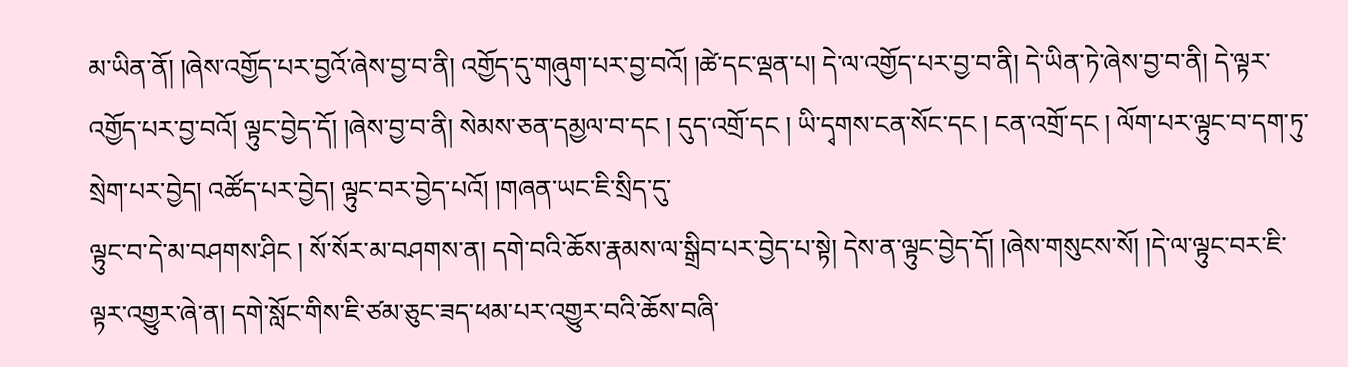མ་ཡིན་ནོ། །ཞེས་འགྱོད་པར་བྱའོ་ཞེས་བྱ་བ་ནི། འགྱོད་དུ་གཞུག་པར་བྱ་བའོ། །ཚེ་དང་ལྡན་པ། དེ་ལ་འགྱོད་པར་བྱ་བ་ནི། དེ་ཡིན་ཏེ་ཞེས་བྱ་བ་ནི། དེ་ལྟར་འགྱོད་པར་བྱ་བའོ། ལྟུང་བྱེད་དོ། །ཞེས་བྱ་བ་ནི། སེམས་ཅན་དམྱལ་བ་དང ། དུད་འགྲོ་དང ། ཡི་དྭགས་ངན་སོང་དང ། ངན་འགྲོ་དང ། ལོག་པར་ལྟུང་བ་དག་ཏུ་སྲེག་པར་བྱེད། འཚོད་པར་བྱེད། ལྟུང་བར་བྱེད་པའོ། །གཞན་ཡང་ཇི་སྲིད་དུ་
ལྟུང་བ་དེ་མ་བཤགས་ཤིང ། སོ་སོར་མ་བཤགས་ན། དགེ་བའི་ཆོས་རྣམས་ལ་སྒྲིབ་པར་བྱེད་པ་སྟེ། དེས་ན་ལྟུང་བྱེད་དོ། །ཞེས་གསུངས་སོ། །དེ་ལ་ལྟུང་བར་ཇི་ལྟར་འགྱུར་ཞེ་ན། དགེ་སློང་གིས་ཇི་ཙམ་ཅུང་ཟད་ཕམ་པར་འགྱུར་བའི་ཆོས་བཞི་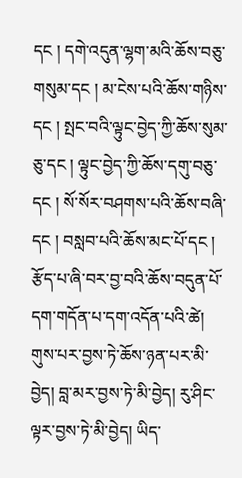དང ། དགེ་འདུན་ལྷག་མའི་ཆོས་བཅུ་གསུམ་དང ། མ་ངེས་པའི་ཆོས་གཉིས་དང ། སྤང་བའི་ལྟུང་བྱེད་ཀྱི་ཆོས་སུམ་ཅུ་དང ། ལྟུང་བྱེད་ཀྱི་ཆོས་དགུ་བཅུ་དང ། སོ་སོར་བཤགས་པའི་ཆོས་བཞི་དང ། བསླབ་པའི་ཆོས་མང་པོ་དང ། རྩོད་པ་ཞི་བར་བྱ་བའི་ཆོས་བདུན་པོ་དག་གདོན་པ་དག་འདོན་པའི་ཚེ། གུས་པར་བྱས་ཏེ་ཆོས་ཉན་པར་མི་བྱེད། བླ་མར་བྱས་ཏེ་མི་བྱེད། རུ་ཤིང་ལྟར་བྱས་ཏེ་མི་བྱེད། ཡིད་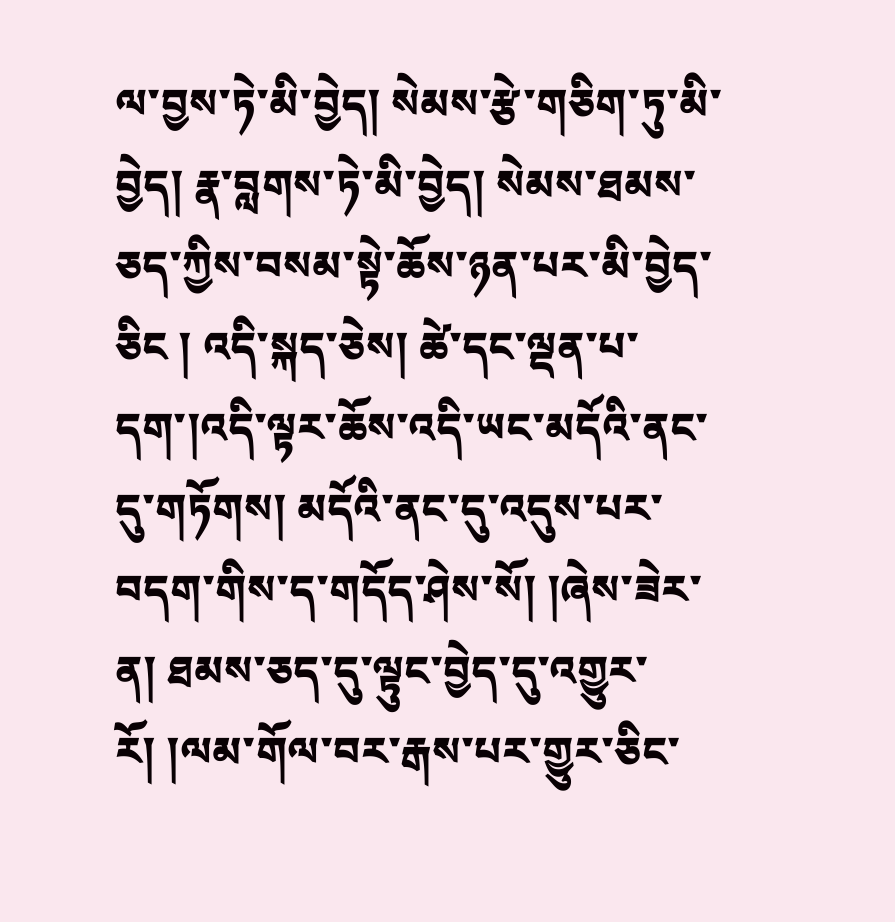ལ་བྱས་ཏེ་མི་བྱེད། སེམས་རྩེ་གཅིག་ཏུ་མི་བྱེད། རྣ་བླགས་ཏེ་མི་བྱེད། སེམས་ཐམས་ཅད་ཀྱིས་བསམ་སྟེ་ཆོས་ཉན་པར་མི་བྱེད་ཅིང ། འདི་སྐད་ཅེས། ཚེ་དང་ལྡན་པ་དག་།འདི་ལྟར་ཆོས་འདི་ཡང་མདོའི་ནང་དུ་གཏོགས། མདོའི་ནང་དུ་འདུས་པར་བདག་གིས་ད་གདོད་ཤེས་སོ། །ཞེས་ཟེར་ན། ཐམས་ཅད་དུ་ལྟུང་བྱེད་དུ་འགྱུར་རོ། །ལམ་གོལ་བར་རྒས་པར་གྱུར་ཅིང་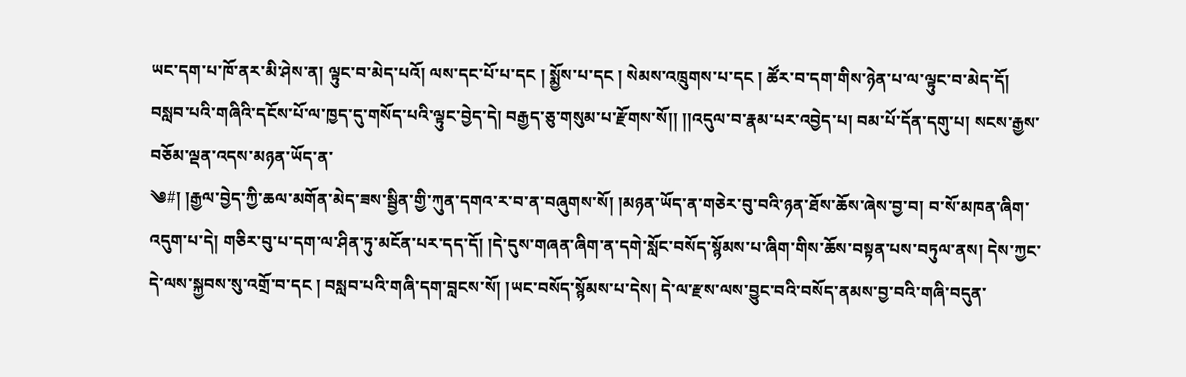ཡང་དག་པ་ཁོ་ནར་མི་ཤེས་ན། ལྟུང་བ་མེད་པའོ། ལས་དང་པོ་པ་དང ། སྨྱོས་པ་དང ། སེམས་འཁྲུགས་པ་དང ། ཚོར་བ་དག་གིས་ཉེན་པ་ལ་ལྟུང་བ་མེད་དོ། བསླབ་པའི་གཞིའི་དངོས་པོ་ལ་ཁྱད་དུ་གསོད་པའི་ལྟུང་བྱེད་དེ། བརྒྱད་ཅུ་གསུམ་པ་རྫོགས་སོ།། །།འདུལ་བ་རྣམ་པར་འབྱེད་པ། བམ་པོ་དོན་དགུ་པ། སངས་རྒྱས་བཅོམ་ལྡན་འདས་མཉན་ཡོད་ན་
༄#། །རྒྱལ་བྱེད་ཀྱི་ཆལ་མགོན་མེད་ཟས་སྦྱིན་གྱི་ཀུན་དགའ་ར་བ་ན་བཞུགས་སོ། །མཉན་ཡོད་ན་གཅེར་བུ་བའི་ཉན་ཐོས་ཆོས་ཞེས་བྱ་བ། བ་སོ་མཁན་ཞིག་འདུག་པ་དེ། གཅིར་བུ་པ་དག་ལ་ཤིན་ཏུ་མངོན་པར་དད་དོ། །དེ་དུས་གཞན་ཞིག་ན་དགེ་སློང་བསོད་སྙོམས་པ་ཞིག་གིས་ཆོས་བསྟན་པས་བཏུལ་ནས། དེས་ཀྱང་དེ་ལས་སྐྱབས་སུ་འགྲོ་བ་དང ། བསླབ་པའི་གཞི་དག་བླངས་སོ། །ཡང་བསོད་སྙོམས་པ་དེས། དེ་ལ་རྫས་ལས་བྱུང་བའི་བསོད་ནམས་བྱ་བའི་གཞི་བདུན་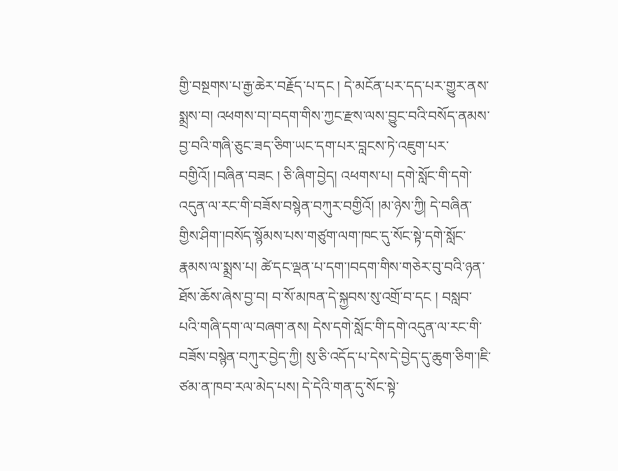གྱི་བསྔགས་པ་རྒྱ་ཆེར་བརྗོད་པ་དང ། དེ་མངོན་པར་དད་པར་གྱུར་ནས་སྨྲས་བ། འཕགས་བ།་བདག་གིས་ཀྱང་རྫས་ལས་བྱུང་བའི་བསོད་ནམས་བྱ་བའི་གཞི་ཅུང་ཟད་ཅིག་ཡང་དག་པར་བླངས་ཏེ་འཇུག་པར་བགྱིའོ། །བཞིན་བཟང ། ཅི་ཞིག་བྱེད། འཕགས་པ། དགེ་སློང་གི་དགེ་འདུན་ལ་རང་གི་བཟོས་བསྙེན་བཀུར་བགྱིའོ། །མ་ཉེས་ཀྱི། དེ་བཞིན་གྱིས་ཤིག་།བསོད་སྙོམས་པས་གཙུག་ལག་ཁང་དུ་སོང་སྟེ་དགེ་སློང་རྣམས་ལ་སྨྲས་པ། ཚེ་དང་ལྡན་པ་དག་།བདག་གིས་གཅེར་བུ་བའི་ཉན་ཐོས་ཆོས་ཞེས་བྱ་བ། བ་སོ་མཁན་དེ་སྐྱབས་སུ་འགྲོ་བ་དང ། བསླབ་པའི་གཞི་དག་ལ་བཞག་ནས། དེས་དགེ་སློང་གི་དགེ་འདུན་ལ་རང་གི་བཟོས་བསྙེན་བཀུར་བྱེད་ཀྱི། སུ་ཅི་འདོད་པ་དེས་དེ་བྱེད་དུ་ཆུག་ཅིག་།ཇི་ཙམ་ན་ཁབ་རལ་མེད་པས། དེ་དེའི་གན་དུ་སོང་སྟེ་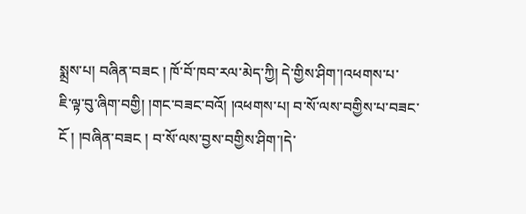སྨྲས་པ། བཞིན་བཟང ། ཁོ་བོ་ཁབ་རལ་མེད་ཀྱི། དེ་གྱིས་ཤིག་།འཕགས་པ་
ཇི་ལྟ་བུ་ཞིག་བགྱི། །གང་བཟང་བའོ། །འཕགས་པ། བ་སོ་ལས་བགྱིས་པ་བཟང་ངོ ། །བཞིན་བཟང ། བ་སོ་ལས་བྱས་བགྱིས་ཤིག་།དེ་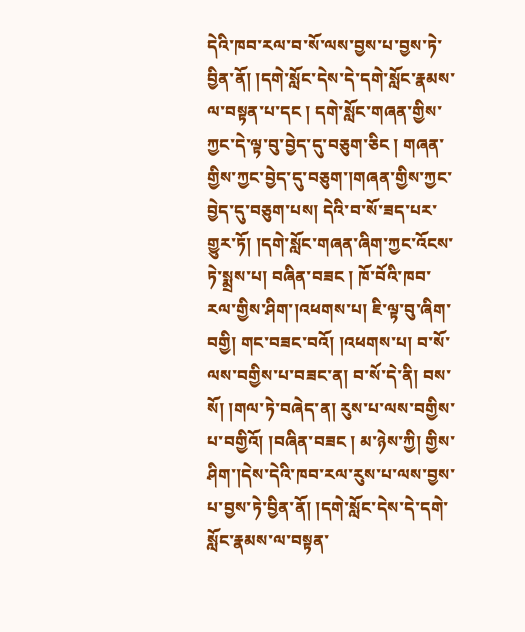དེའི་ཁབ་རལ་བ་སོ་ལས་བྱས་པ་བྱས་ཏེ་བྱིན་ནོ། །དགེ་སློང་དེས་དེ་དགེ་སློང་རྣམས་ལ་བསྟན་པ་དང ། དགེ་སློང་གཞན་གྱིས་ཀྱང་དེ་ལྟ་བུ་བྱེད་དུ་བཅུག་ཅིང ། གཞན་གྱིས་ཀྱང་བྱེད་དུ་བཅུག་།གཞན་གྱིས་ཀྱང་བྱེད་དུ་བཅུག་པས། དེའི་བ་སོ་ཟད་པར་གྱུར་ཏོ། །དགེ་སློང་གཞན་ཞིག་ཀྱང་འོངས་ཏེ་སྨྲས་པ། བཞིན་བཟང ། ཁོ་བོའི་ཁབ་རལ་གྱིས་ཤིག་།འཕགས་པ། ཇི་ལྟ་བུ་ཞིག་བགྱི། གང་བཟང་བའོ། །འཕགས་པ། བ་སོ་ལས་བགྱིས་པ་བཟང་ན། བ་སོ་དེ་ནི། བས་སོ། །གལ་ཏེ་བཞེད་ན། རུས་པ་ལས་བགྱིས་པ་བགྱིའོ། །བཞིན་བཟང ། མ་ཉེས་ཀྱི། གྱིས་ཤིག་།དེས་དེའི་ཁབ་རལ་རུས་པ་ལས་བྱས་པ་བྱས་ཏེ་བྱིན་ནོ། །དགེ་སློང་དེས་དེ་དགེ་སློང་རྣམས་ལ་བསྟན་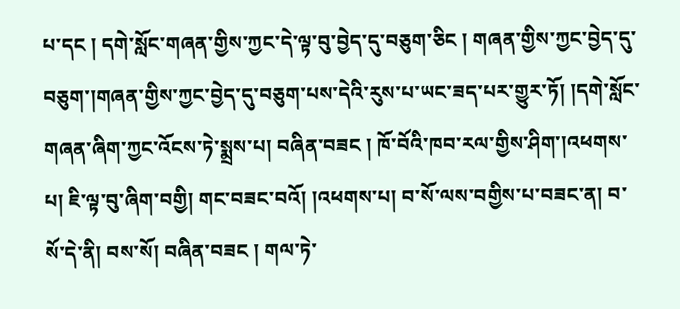པ་དང ། དགེ་སློང་གཞན་གྱིས་ཀྱང་དེ་ལྟ་བུ་བྱེད་དུ་བཅུག་ཅིང ། གཞན་གྱིས་ཀྱང་བྱེད་དུ་བཅུག་།གཞན་གྱིས་ཀྱང་བྱེད་དུ་བཅུག་པས་དེའི་རུས་པ་ཡང་ཟད་པར་གྱུར་ཏོ། །དགེ་སློང་གཞན་ཞིག་ཀྱང་འོངས་ཏེ་སྨྲས་པ། བཞིན་བཟང ། ཁོ་བོའི་ཁབ་རལ་གྱིས་ཤིག་།འཕགས་པ། ཇི་ལྟ་བུ་ཞིག་བགྱི། གང་བཟང་བའོ། །འཕགས་པ། བ་སོ་ལས་བགྱིས་པ་བཟང་ན། བ་སོ་དེ་ནི། བས་སོ། བཞིན་བཟང ། གལ་ཏེ་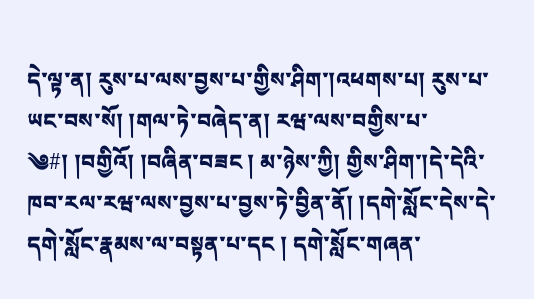དེ་ལྟ་ན། རུས་པ་ལས་བྱས་པ་གྱིས་ཤིག་།འཕགས་པ། རུས་པ་ཡང་བས་སོ། །གལ་ཏེ་བཞེད་ན། རཝ་ལས་བགྱིས་པ་
༄#། །བགྱིའོ། །བཞིན་བཟང ། མ་ཉེས་ཀྱི། གྱིས་ཤིག་།དེ་དེའི་ཁབ་རལ་རཝ་ལས་བྱས་པ་བྱས་ཏེ་བྱིན་ནོ། །དགེ་སློང་དེས་དེ་དགེ་སློང་རྣམས་ལ་བསྟན་པ་དང ། དགེ་སློང་གཞན་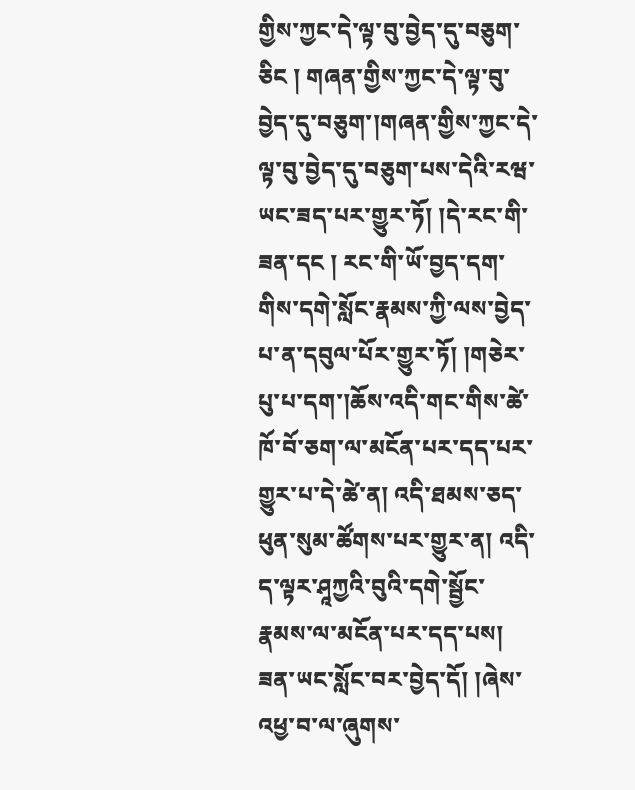གྱིས་ཀྱང་དེ་ལྟ་བུ་བྱེད་དུ་བཅུག་ཅིང ། གཞན་གྱིས་ཀྱང་དེ་ལྟ་བུ་བྱེད་དུ་བཅུག་།གཞན་གྱིས་ཀྱང་དེ་ལྟ་བུ་བྱེད་དུ་བཅུག་པས་དེའི་རཝ་ཡང་ཟད་པར་གྱུར་ཏོ། །དེ་རང་གི་ཟན་དང ། རང་གི་ཡོ་བྱད་དག་གིས་དགེ་སློང་རྣམས་ཀྱི་ལས་བྱེད་པ་ན་དབུལ་པོར་གྱུར་ཏོ། །གཅེར་པུ་པ་དག་།ཆོས་འདི་གང་གིས་ཚེ་ཁོ་བོ་ཅག་ལ་མངོན་པར་དད་པར་གྱུར་པ་དེ་ཚེ་ན། འདི་ཐམས་ཅད་ཕུན་སུམ་ཚོགས་པར་གྱུར་ན། འདི་ད་ལྟར་ཤཱཀྱའི་བུའི་དགེ་སྦྱོང་རྣམས་ལ་མངོན་པར་དད་པས། ཟན་ཡང་སློང་བར་བྱེད་དོ། །ཞེས་འཕྱ་བ་ལ་ཞུགས་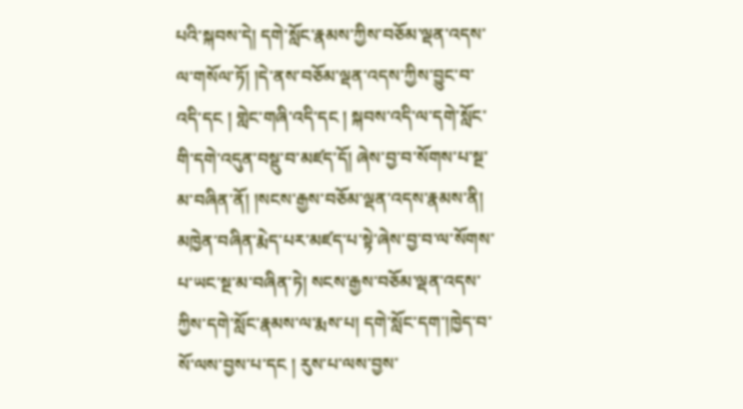པའི་སྐབས་དེ། དགེ་སློང་རྣམས་ཀྱིས་བཅོམ་ལྡན་འདས་ལ་གསོལ་ཏོ། །དེ་ནས་བཅོམ་ལྡན་འདས་ཀྱིས་བྱུང་བ་འདི་དང ། གླེང་གཞི་འདི་དང ། སྐབས་འདི་ལ་དགེ་སློང་གི་དགེ་འདུན་བསྡུ་བ་མཛད་དོ། ཞེས་བྱ་བ་སོགས་པ་སྔ་མ་བཞིན་ནོ། །སངས་རྒྱས་བཅོམ་ལྡན་འདས་རྣམས་ནི། མཁྱེན་བཞིན་རྨེད་པར་མཛད་པ་སྟེ་ཞེས་བྱ་བ་ལ་སོགས་པ་ཡང་སྔ་མ་བཞིན་ཏེ། སངས་རྒྱས་བཅོམ་ལྡན་འདས་ཀྱིས་དགེ་སློང་རྣམས་ལ་རྨས་པ། དགེ་སློང་དག་།ཁྱེད་བ་སོ་ལས་བྱས་པ་དང ། རུས་པ་ལས་བྱས་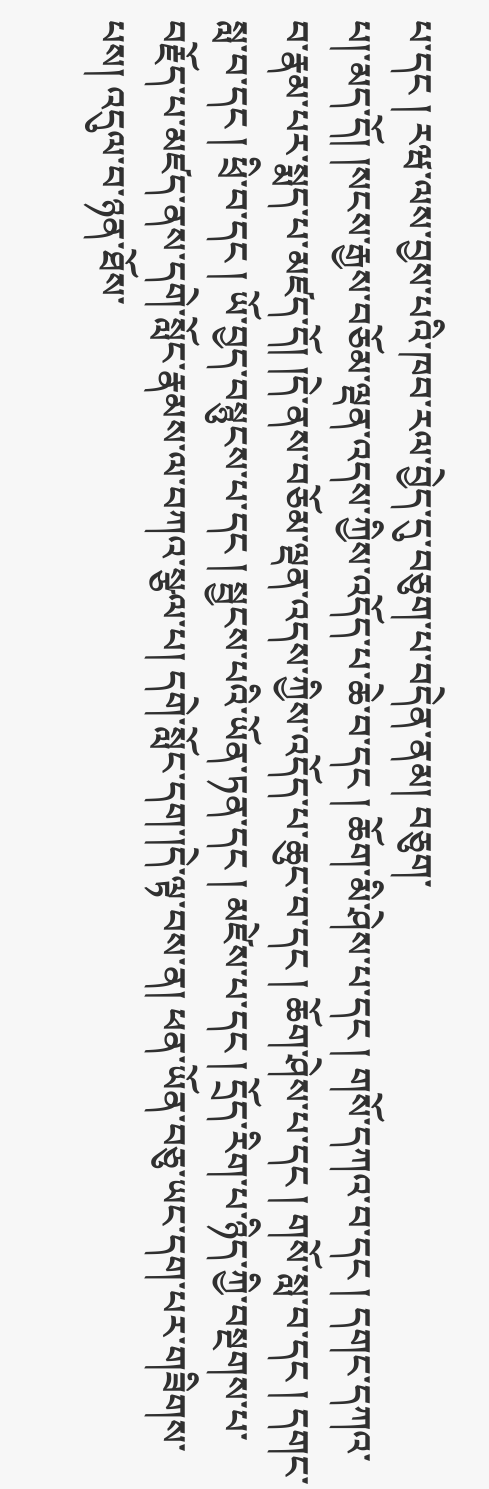པ་དང ། རཝ་ལས་བྱས་པའི་ཁབ་རལ་བྱེད་དུ་བཅུག་པ་བདེན་ནམ། བཅུག་
པ།་མད་དོ། །སངས་རྒྱས་བཅོམ་ལྡན་འདས་ཀྱིས་འདོད་པ་ཆེ་བ་དང ། ཆོག་མི་ཤེས་པ་དང ། གསོ་དཀའ་བ་དང ། དགང་དཀའ་བ་རྣམ་པར་སྨད་པ་མཛད་དོ། །དེ་ནས་བཅོམ་ལྡན་འདས་ཀྱིས་འདོད་པ་ཆུང་བ་དང ། ཆོག་ཤེས་པ་དང ། གསོ་སླ་བ་དང ། དགང་སླ་བ་དང ། ཕྲི་བ་དང ། ཡོ་བྱད་བསྙུངས་པ་དང ། སྦྱངས་པའི་ཡོན་ཏན་དང ། མཛེས་པ་དང ། དྲོད་རིག་པ་ཉིད་ཀྱི་བསྔགས་པ་བརྗོད་པ་མཛད་ནས་དགེ་སློང་རྣམས་ལ་བཀའ་སྩལ་པ། དགེ་སློང་དག་།དེ་ལྟ་བས་ན། ཕན་ཡོན་བཅུ་ཡང་དག་པར་གཟིགས་པས། འདུལ་བ་ཉན་ཐོས་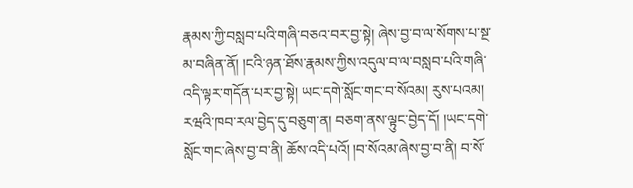རྣམས་ཀྱི་བསླབ་པའི་གཞི་བཅའ་བར་བྱ་སྟེ། ཞེས་བྱ་བ་ལ་སོགས་པ་སྔ་མ་བཞིན་ནོ། །ངའི་ཉན་ཐོས་རྣམས་ཀྱིས་འདུལ་བ་ལ་བསླབ་པའི་གཞི་འདི་ལྟར་གདོན་པར་བྱ་སྟེ། ཡང་དགེ་སློང་གང་བ་སོའམ། རུས་པའམ། རཝའི་ཁབ་རལ་བྱེད་དུ་བཅུག་ན། བཅག་ནས་ལྟུང་བྱེད་དོ། །ཡང་དགེ་སློང་གང་ཞེས་བྱ་བ་ནི། ཆོས་འདི་པའོ། །བ་སོའམ་ཞེས་བྱ་བ་ནི། བ་སོ་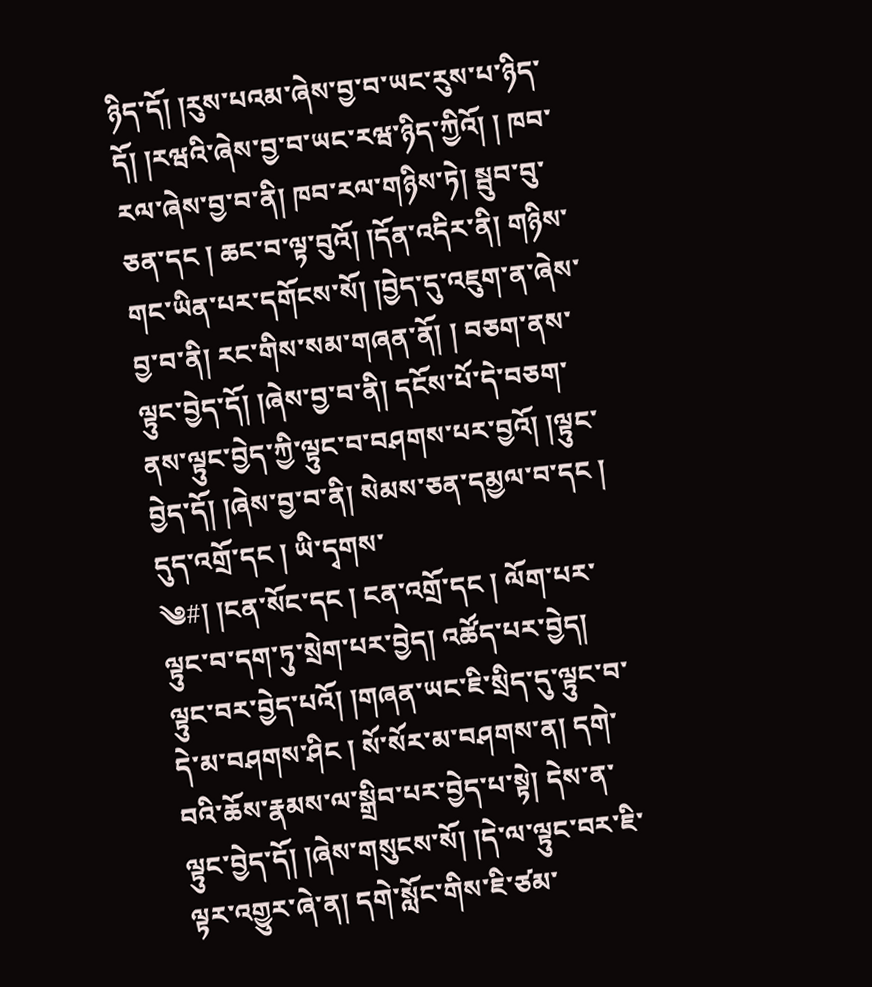ཉིད་དོ། །རུས་པའམ་ཞེས་བྱ་བ་ཡང་རུས་པ་ཉིད་དོ། །རཝའི་ཞེས་བྱ་བ་ཡང་རཝ་ཉིད་ཀྱིའོ། ། ཁབ་རལ་ཞེས་བྱ་བ་ནི། ཁབ་རལ་གཉིས་ཏེ། སྦུབ་བུ་ཅན་དང ། ཆང་བ་ལྟ་བུའོ། །དོན་འདིར་ནི། གཉིས་གང་ཡིན་པར་དགོངས་སོ། །བྱེད་དུ་འཇུག་ན་ཞེས་བྱ་བ་ནི། རང་གིས་སམ་གཞན་ནོ། ། བཅག་ནས་ལྟུང་བྱེད་དོ། །ཞེས་བྱ་བ་ནི། དངོས་པོ་དེ་བཅག་ནས་ལྟུང་བྱེད་ཀྱི་ལྟུང་བ་བཤགས་པར་བྱའོ། །ལྟུང་བྱེད་དོ། །ཞེས་བྱ་བ་ནི། སེམས་ཅན་དམྱལ་བ་དང ། དུད་འགྲོ་དང ། ཡི་དྭགས་
༄#། །ངན་སོང་དང ། ངན་འགྲོ་དང ། ལོག་པར་ལྟུང་བ་དག་ཏུ་སྲེག་པར་བྱེད། འཚོད་པར་བྱེད། ལྟུང་བར་བྱེད་པའོ། །གཞན་ཡང་ཇི་སྲིད་དུ་ལྟུང་བ་དེ་མ་བཤགས་ཤིང ། སོ་སོར་མ་བཤགས་ན། དགེ་བའི་ཆོས་རྣམས་ལ་སྒྲིབ་པར་བྱེད་པ་སྟེ། དེས་ན་ལྟུང་བྱེད་དོ། །ཞེས་གསུངས་སོ། །དེ་ལ་ལྟུང་བར་ཇི་ལྟར་འགྱུར་ཞེ་ན། དགེ་སློང་གིས་ཇི་ཙམ་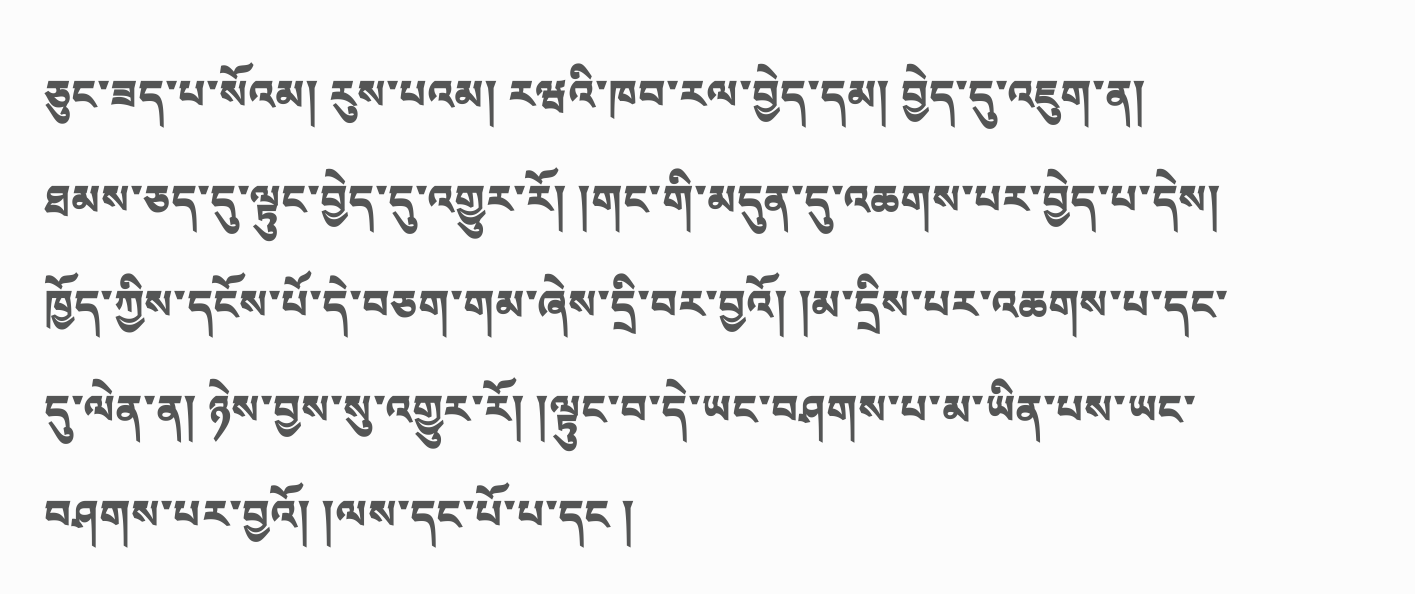ཅུང་ཟད་པ་སོའམ། རུས་པའམ། རཝའི་ཁབ་རལ་བྱེད་དམ། བྱེད་དུ་འཇུག་ན། ཐམས་ཅད་དུ་ལྟུང་བྱེད་དུ་འགྱུར་རོ། །གང་གི་མདུན་དུ་འཆགས་པར་བྱེད་པ་དེས། ཁྱོད་ཀྱིས་དངོས་པོ་དེ་བཅག་གམ་ཞེས་དྲི་བར་བྱའོ། །མ་དྲིས་པར་འཆགས་པ་དང་དུ་ལེན་ན། ཉེས་བྱས་སུ་འགྱུར་རོ། །ལྟུང་བ་དེ་ཡང་བཤགས་པ་མ་ཡིན་པས་ཡང་བཤགས་པར་བྱའོ། །ལས་དང་པོ་པ་དང །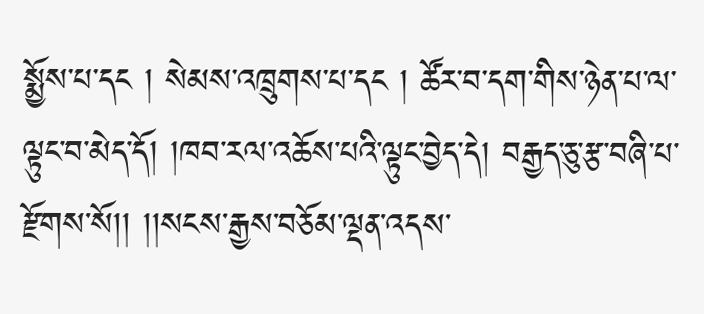སྨྱོས་པ་དང ། སེམས་འཁྲུགས་པ་དང ། ཚོར་བ་དག་གིས་ཉེན་པ་ལ་ལྟུང་བ་མེད་དོ། །ཁབ་རལ་འཆོས་པའི་ལྟུང་བྱེད་དེ། བརྒྱད་ཅུ་རྩ་བཞི་པ་རྫོགས་སོ།། །།སངས་རྒྱས་བཅོམ་ལྡན་འདས་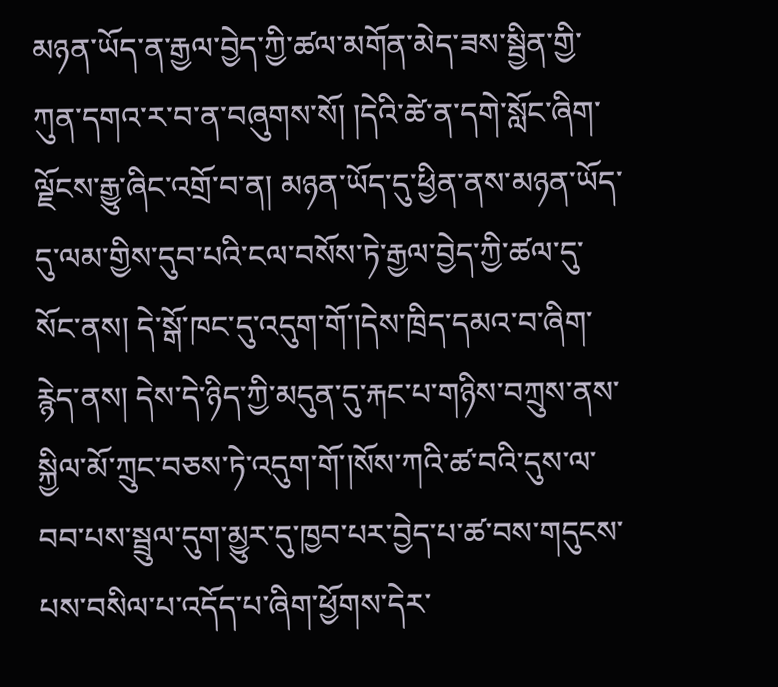མཉན་ཡོད་ན་རྒྱལ་བྱེད་ཀྱི་ཚལ་མགོན་མེད་ཟས་སྦྱིན་གྱི་ཀུན་དགའ་ར་བ་ན་བཞུགས་སོ། །དེའི་ཚེ་ན་དགེ་སློང་ཞིག་ལྗོངས་རྒྱུ་ཞིང་འགྲོ་བ་ན། མཉན་ཡོད་དུ་ཕྱིན་ནས་མཉན་ཡོད་དུ་ལམ་གྱིས་དུབ་པའི་ངལ་བསོས་ཏེ་རྒྱལ་བྱེད་ཀྱི་ཚལ་དུ་སོང་ནས། དེ་སྒོ་ཁང་དུ་འདུག་གོ་།དེས་ཁྲིད་དམའ་བ་ཞིག་རྙེད་ནས། དེས་དེ་ཉིད་ཀྱི་མདུན་དུ་རྐང་པ་གཉིས་བཀྲུས་ནས་
སྐྱིལ་མོ་ཀྲུང་བཅས་ཏེ་འདུག་གོ་།སོས་ཀའི་ཚ་བའི་དུས་ལ་བབ་པས་སྦྲུལ་དུག་མྱུར་དུ་ཁྱབ་པར་བྱེད་པ་ཚ་བས་གདུངས་པས་བསིལ་པ་འདོད་པ་ཞིག་ཕྱོགས་དེར་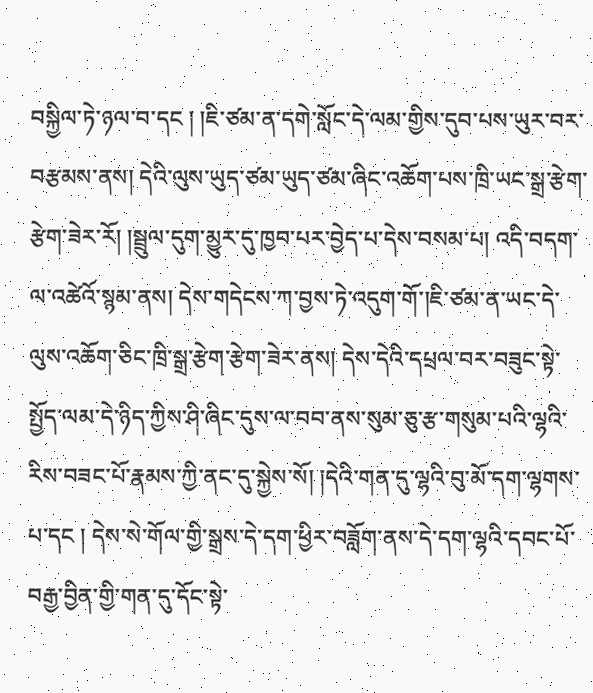བསྐྱིལ་ཏེ་ཉལ་བ་དང ། །ཇི་ཙམ་ན་དགེ་སློང་དེ་ལམ་གྱིས་དུབ་པས་ཡུར་བར་བརྩམས་ནས། དེའི་ལུས་ཡུད་ཙམ་ཡུད་ཙམ་ཞིང་འཆོག་པས་ཁྲི་ཡང་སྒྲ་རྩེག་རྩེག་ཟེར་རོ། །སྦྲུལ་དུག་མྱུར་དུ་ཁྱབ་པར་བྱེད་པ་དེས་བསམ་པ། འདི་བདག་ལ་འཚེའོ་སྙམ་ནས། དེས་གདེངས་ཀ་བྱས་ཏེ་འདུག་གོ་།ཇི་ཙམ་ན་ཡང་དེ་ལུས་འཆོག་ཅིང་ཁྲི་སྒྲ་རྩེག་རྩེག་ཟེར་ནས། དེས་དེའི་དཔྲལ་བར་བཟུང་སྟེ་སྤྱོད་ལམ་དེ་ཉིད་ཀྱིས་ཤི་ཞིང་དུས་ལ་བབ་ནས་སུམ་ཅུ་རྩ་གསུམ་པའི་ལྷའི་རིས་བཟང་པོ་རྣམས་ཀྱི་ནང་དུ་སྐྱེས་སོ། །དེའི་གན་དུ་ལྷའི་བུ་མོ་དག་ལྷགས་པ་དང ། དེས་སེ་གོལ་གྱི་སྒྲས་དེ་དག་ཕྱིར་བཟློག་ནས་དེ་དག་ལྷའི་དབང་པོ་བརྒྱ་བྱིན་གྱི་གན་དུ་དོང་སྟེ་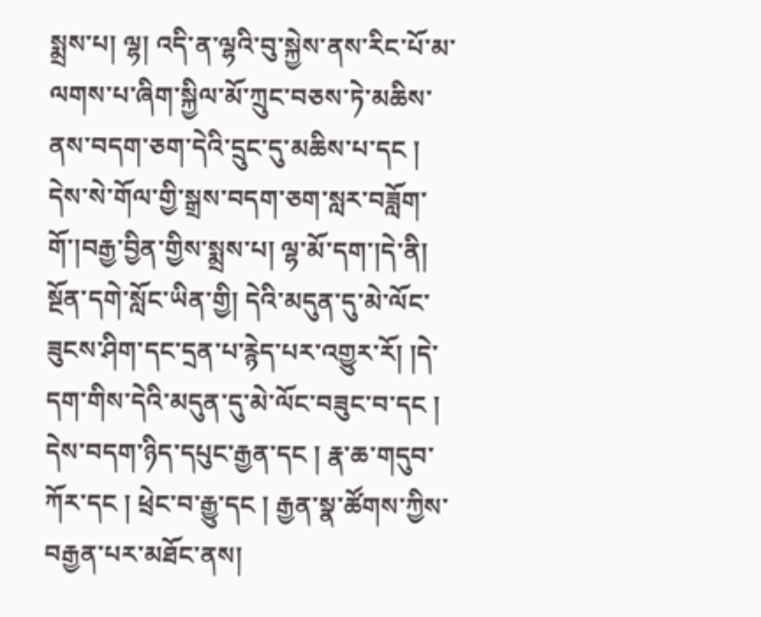སྨྲས་པ། ལྷ། འདི་ན་ལྷའི་བུ་སྐྱེས་ནས་རིང་པོ་མ་ལགས་པ་ཞིག་སྐྱིལ་མོ་ཀྲུང་བཅས་ཏེ་མཆིས་ནས་བདག་ཅག་དེའི་དྲུང་དུ་མཆིས་པ་དང ། དེས་སེ་གོལ་གྱི་སྒྲས་བདག་ཅག་སླར་བཟློག་གོ་།བརྒྱ་བྱིན་གྱིས་སྨྲས་པ། ལྷ་མོ་དག་།དེ་ནི། སྔོན་དགེ་སློང་ཡིན་གྱི། དེའི་མདུན་དུ་མེ་ལོང་ཟུངས་ཤིག་དང་དྲན་པ་རྙེད་པར་འགྱུར་རོ། །དེ་དག་གིས་དེའི་མདུན་དུ་མེ་ལོང་བཟུང་བ་དང ། དེས་བདག་ཉིད་དཔུང་རྒྱན་དང ། རྣ་ཆ་གདུབ་ཀོར་དང ། ཕྲེང་བ་རྒྱུ་དང ། རྒྱན་སྣ་ཚོགས་ཀྱིས་བརྒྱན་པར་མཐོང་ནས།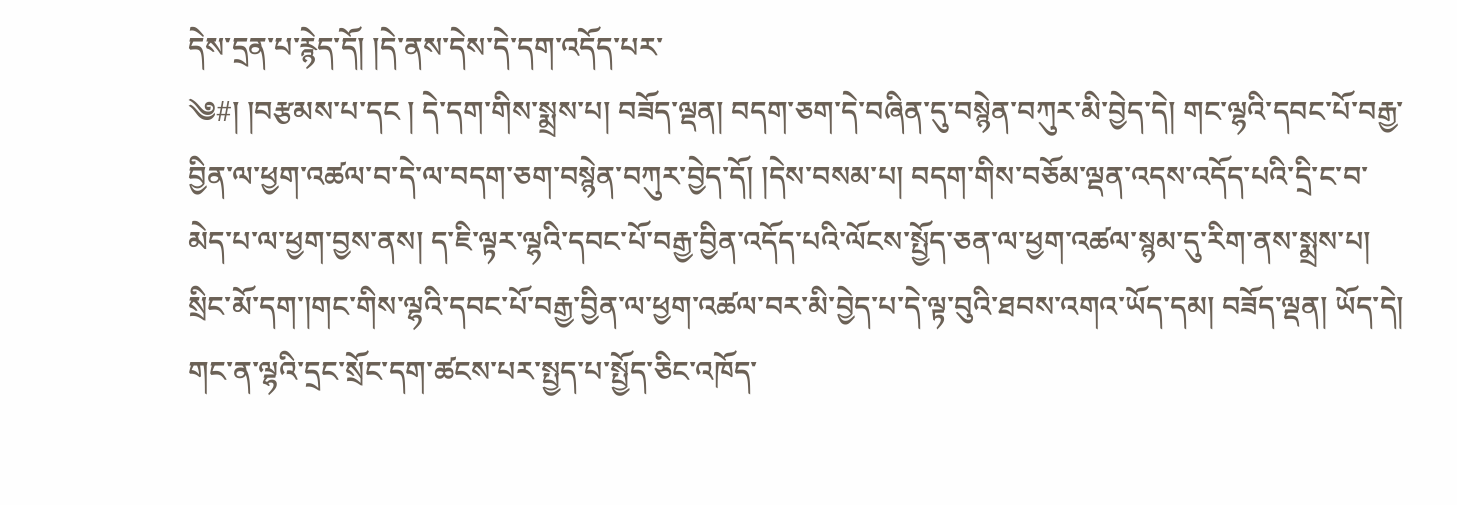དེས་དྲན་པ་རྙེད་དོ། །དེ་ནས་དེས་དེ་དག་འདོད་པར་
༄#། །བརྩམས་པ་དང ། དེ་དག་གིས་སྨྲས་པ། བཟོད་ལྡན། བདག་ཅག་དེ་བཞིན་དུ་བསྙེན་བཀུར་མི་བྱེད་དེ། གང་ལྷའི་དབང་པོ་བརྒྱ་བྱིན་ལ་ཕྱག་འཚལ་བ་དེ་ལ་བདག་ཅག་བསྙེན་བཀུར་བྱེད་དོ། །དེས་བསམ་པ། བདག་གིས་བཅོམ་ལྡན་འདས་འདོད་པའི་དྲི་ང་བ་མེད་པ་ལ་ཕྱག་བྱས་ནས། ད་ཇི་ལྟར་ལྷའི་དབང་པོ་བརྒྱ་བྱིན་འདོད་པའི་ལོངས་སྤྱོད་ཅན་ལ་ཕྱག་འཚལ་སྙམ་དུ་རིག་ནས་སྨྲས་པ། སྲིང་མོ་དག་།གང་གིས་ལྷའི་དབང་པོ་བརྒྱ་བྱིན་ལ་ཕྱག་འཚལ་བར་མི་བྱེད་པ་དེ་ལྟ་བུའི་ཐབས་འགའ་ཡོད་དམ། བཟོད་ལྡན། ཡོད་དེ། གང་ན་ལྷའི་དྲང་སྲོང་དག་ཚངས་པར་སྤྱད་པ་སྤྱོད་ཅིང་འཁོད་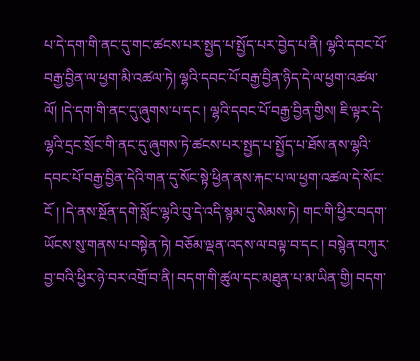པ་དེ་དག་གི་ནང་དུ་གང་ཚངས་པར་སྤྱད་པ་སྤྱོད་པར་བྱེད་པ་ནི། ལྷའི་དབང་པོ་བརྒྱ་བྱིན་ལ་ཕྱག་མི་འཚལ་ཏེ། ལྷའི་དབང་པོ་བརྒྱ་བྱིན་ཉིད་དེ་ལ་ཕྱག་འཚལ་ལོ། །དེ་དག་གི་ནང་དུ་ཞུགས་པ་དང ། ལྷའི་དབང་པོ་བརྒྱ་བྱིན་གྱིས། ཇི་ལྟར་དེ་ལྷའི་དྲང་སྲོང་གི་ནང་དུ་ཞུགས་ཏེ་ཚངས་པར་སྤྱད་པ་སྤྱོད་པ་ཐོས་ནས་ལྷའི་དབང་པོ་བརྒྱ་བྱིན་དེའི་གན་དུ་སོང་སྟེ་ཕྱིན་ནས་རྐང་པ་ལ་ཕྱག་འཚལ་དེ་སོང་ངོ ། །དེ་ནས་སྔོན་དགེ་སློང་ལྷའི་བུ་དེ་འདི་སྙམ་དུ་སེམས་ཏེ། གང་གི་ཕྱིར་བདག་ཡོངས་སུ་གནས་པ་བསྟེན་ཏེ། བཅོམ་ལྡན་འདས་ལ་བལྟ་བ་དང ། བསྙེན་བཀུར་བྱ་བའི་ཕྱིར་ཉེ་བར་འགྲོ་བ་ནི། བདག་གི་ཚུལ་དང་མཐུན་པ་མ་ཡིན་གྱི། བདག་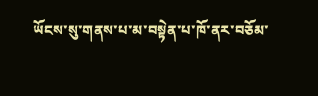ཡོངས་སུ་གནས་པ་མ་བསྟེན་པ་ཁོ་ནར་བཅོམ་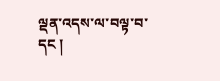ལྡན་འདས་ལ་བལྟ་བ་དང །